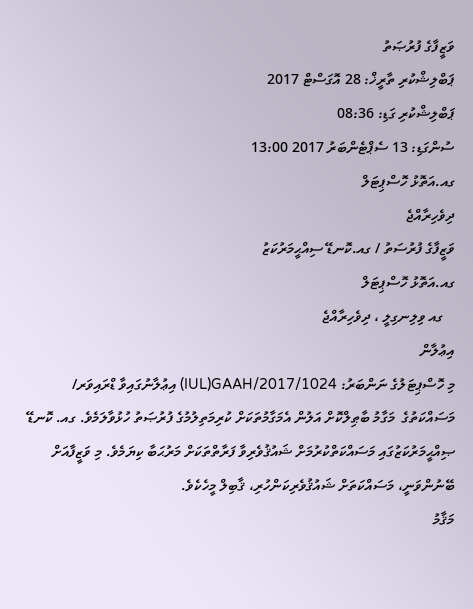ވަޒީފާގެ ފުރުޞަތު
ޕަބްލިޝްކުރި ތާރީޚް: 28 އޮގަސްޓް 2017
ޕަބްލިޝްކުރި ގަޑި: 08:36
ސުންގަޑި: 13 ސެޕްޓެންބަރު 2017 13:00
ގއ.އަތޮޅު ހޮސްޕިޓަލް
ދިވެހިރާއްޖެ
ވަޒީފާގެ ފުރުސަތު / ގއ.ކޮނޑޭ ސިއްޙީމަރުކަޒު
ގއ.އަތޮޅު ހޮސްޕިޓަލް
   ގއ ވިލިނގިލީ ، ދިވެހިރާއްޖެ
އިޢުލާން
މި ހޮސްޕިޓަލުގެ ނަންބަރު: IUL)GAAH/2017/1024) އިޢުލާނުގައިވާ ޑްރައިވަރ/ މަސައްކަތުގެ  މަގާމު ބާޠިލްކޮށް އަލުން އެމަގާމުތަކަށް ކުރިމަތިލުމުގެ ފުރުޞަތު ހުޅުވާލަމެވެ. ގއ. ކޮނޑޭ ޞިއްޙީމަރުކަޒުގައި މަސައްކަތްކުރުމަށް ޝައުޤުވެރިވާ ފަރާތްތަކަށް މަރުޙަބާ ކިޔަމެވެ. މި ވަޒީފާއަށް ބޭނުންވަނީ، މަސައްކަތަށް ޝައުޤުވެރިކަންހުރި، ޤާބިލް މީހެކެވެ.
މަޤާމު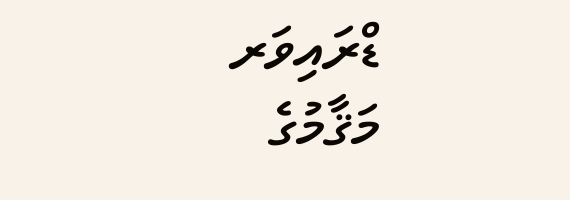ޑްރައިވަރ
މަޤާމުގެ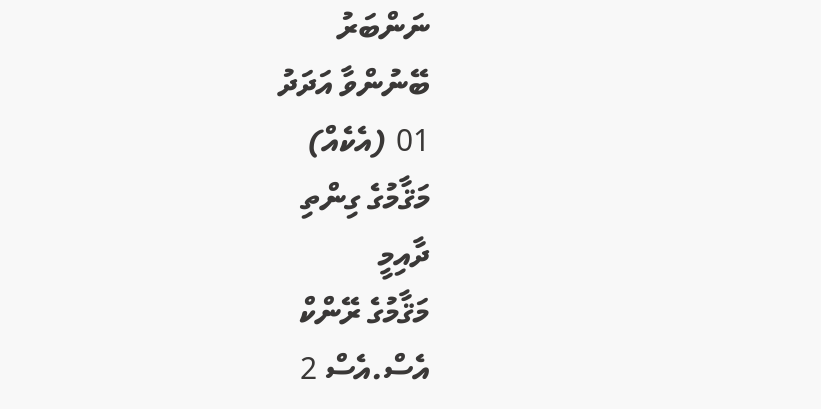ނަންބަރު
ބޭނުންވާ އަދަދު
01 (އެކެއް)
މަޤާމުގެ ގިންތި
ދާއިމީ
މަޤާމުގެ ރޭންކް
އެސް.އެސް 2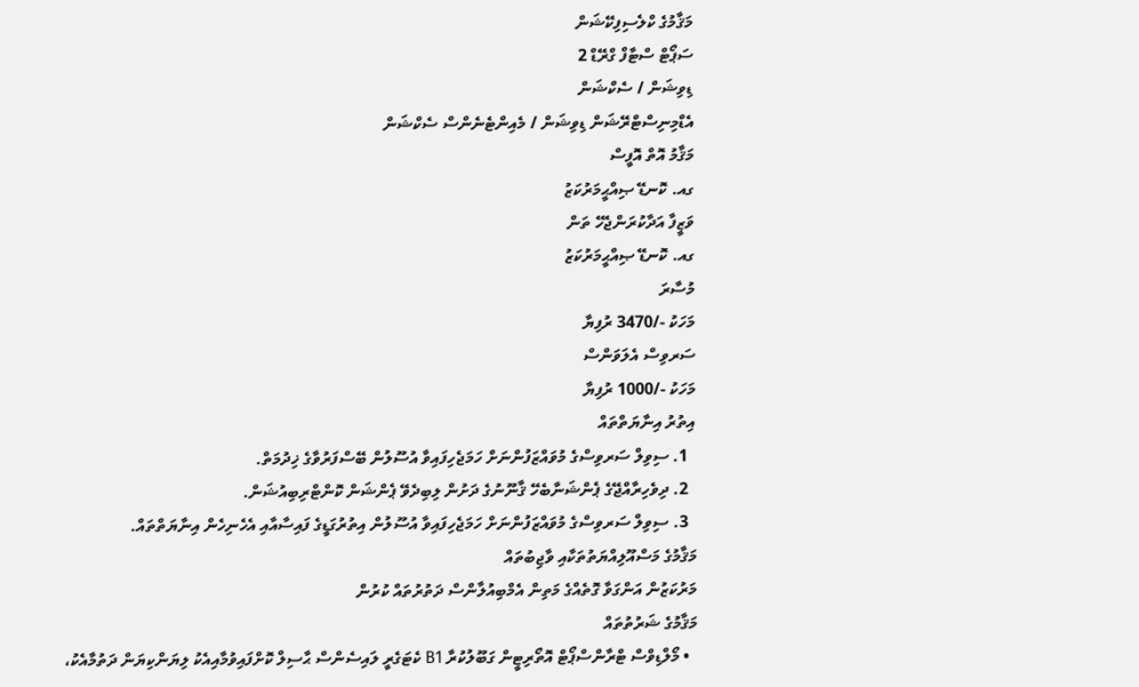މަޤާމުގެ ކްލެސިފިކޭޝަން
ސަޕޯޓް ސްޓާފް ގްރޭޑް 2
ޑިވިޝަން / ސެކްޝަން
އެޑްމިނިސްޓްރޭޝަން ޑިވިޝަން / މެއިންޓެނެންސް ސެކްޝަން
މަޤާމު އޮތް އޮފީސް
ގއ. ކޮނޑޭ ޞިއްޙީމަރުކަޒު
ވަޒީފާ އަދާކުރަންޖެހޭ ތަން
ގއ. ކޮނޑޭ ޞިއްޙީމަރުކަޒު
މުސާރަ
މަހަކު -/3470 ރުފިޔާ
ސަރވިސް އެލަވަންސް
މަހަކު -/1000 ރުފިޔާ
އިތުރު އިނާޔަތްތައް
  1. ސިވިލް ސަރވިސްގެ މުވައްޒަފުންނަށް ހަމަޖެހިފައިވާ އުސޫލުން ބޭސްފަރުވާގެ ޚިދުމަތް.
  2. ދިވެހިރާއްޖޭގެ ޕެންޝަނާބެހޭ ޤާނޫނުގެ ދަށުން ލިބިދެވޭ ޕެންޝަން ކޮންޓްރިބިއުޝަން.
  3. ސިވިލް ސަރވިސްގެ މުވައްޒަފުންނަށް ހަމަޖެހިފައިވާ އުސޫލުން އިތުރުގަޑީގެ ފައިސާއާއި އެހެނިހެން އިނާޔަތްތައް.
މަޤާމުގެ މަސްއޫލިއްޔަތުތަކާއި ވާޖިބުތައް
މަރުކަޒުން އަންގަވާ ގޮތެއްގެ މަތިން އެމްބިއުލާންސް ދަތުރުތައް ކުރުން
މަޤާމުގެ ޝަރުތުތައް
  • މޯލްޑިވްސް ޓްރާންސްޕޯޓް އޮތޯރިޓީން ގަބޫލުކުރާ B1 ކެޓަގެރީ ލައިސެންސް ޙާސިލް ކޮށްފައިވުމާއިއެކު ލިޔަންކިޔަން ދަތުމާއެކު،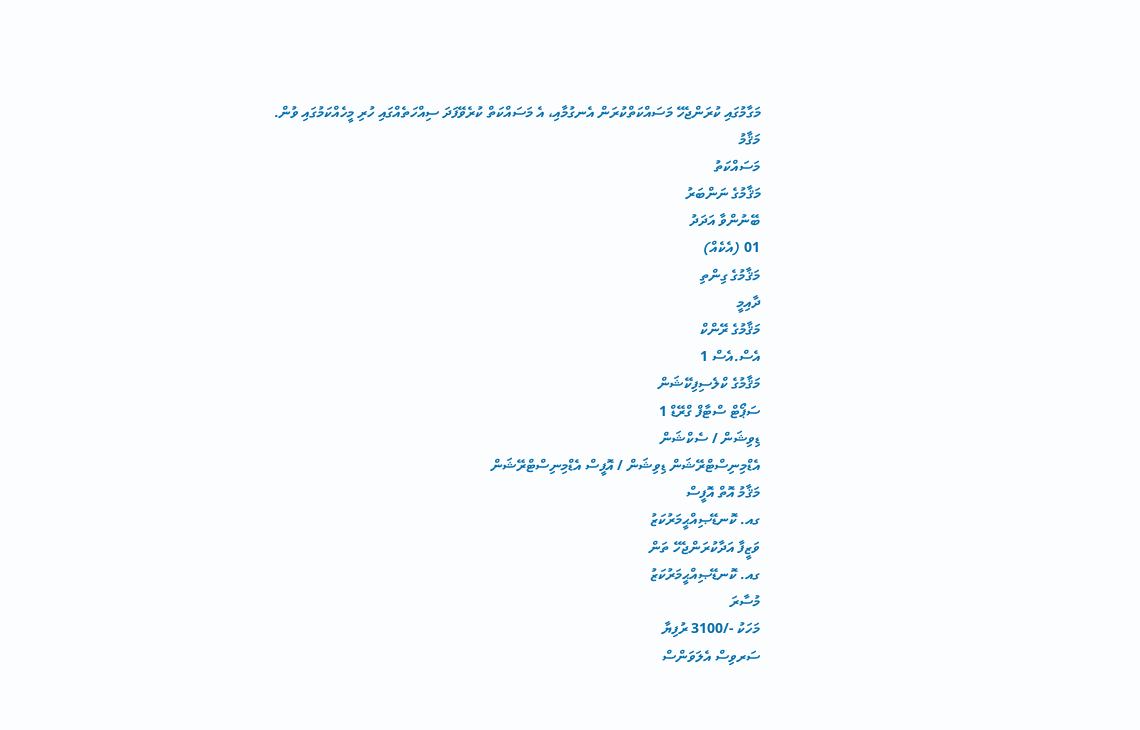މަގާމުގައި ކުރަންޖެހޭ މަސައްކަތްކުރަން އެނގުމާއި، އެ މަސައްކަތް ކުރެވޭފަދަ ސިއްހަތެއްގައި ހުރި މީހެއްކަމުގައި ވުން.
މަޤާމު
މަސައްކަތު
މަޤާމުގެ ނަންބަރު
ބޭނުންވާ އަދަދު
01 (އެކެއް)
މަޤާމުގެ ގިންތި
ދާއިމީ
މަޤާމުގެ ރޭންކް
އެސް.އެސް 1
މަޤާމުގެ ކްލެސިފިކޭޝަން
ސަޕޯޓް ސްޓާފް ގްރޭޑް 1
ޑިވިޝަން / ސެކްޝަން
އެޑްމިނިސްޓްރޭޝަން ޑިވިޝަން / އޮފީސް އެޑްމިނިސްޓްރޭޝަން
މަޤާމު އޮތް އޮފީސް
ގއ. ކޮނޑޭޞިއްޙީމަރުކަޒު
ވަޒީފާ އަދާކުރަންޖެހޭ ތަން
ގއ. ކޮނޑޭޞިއްޙީމަރުކަޒު
މުސާރަ
މަހަކު -/3100 ރުފިޔާ
ސަރވިސް އެލަވަންސް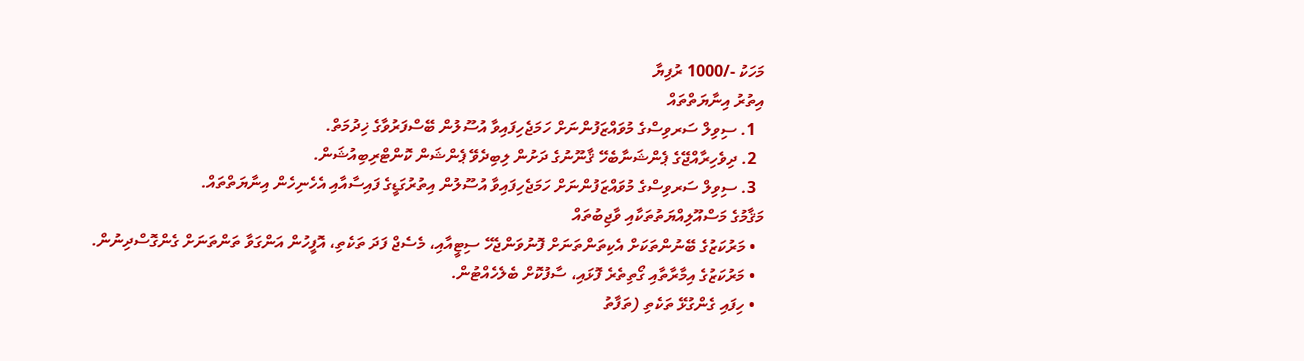މަހަކު -/1000 ރުފިޔާ
އިތުރު އިނާޔަތްތައް
  1. ސިވިލް ސަރވިސްގެ މުވައްޒަފުންނަށް ހަމަޖެހިފައިވާ އުސޫލުން ބޭސްފަރުވާގެ ޚިދުމަތް.
  2. ދިވެހިރާއްޖޭގެ ޕެންޝަނާބެހޭ ޤާނޫނުގެ ދަށުން ލިބިދެވޭ ޕެންޝަން ކޮންޓްރިބިއުޝަން.
  3. ސިވިލް ސަރވިސްގެ މުވައްޒަފުންނަށް ހަމަޖެހިފައިވާ އުސޫލުން އިތުރުގަޑީގެ ފައިސާއާއި އެހެނިހެން އިނާޔަތްތައް.
މަޤާމުގެ މަސްއޫލިއްޔަތުތަކާއި ވާޖިބުތައް
  • މަރުކަޒުގެ ބޭނުންތަކަށް އެކިތަންތަނަށް ފޮނުވަންޖެހޭ ސިޓީއާއި، މެސެޖް ފަދަ ތަކެތި، އޮފީހުން އަންގަވާ ތަންތަނަށް ގެންގޮސްދިނުން.
  • މަރުކަޒުގެ އިމާރާތާއި ގޯތިތެރެ ފޮޅައި، ސާފުކޮށް ބެލެހެއްޓުން.
  • ހިފައި ގެންގުޅޭ ތަކެތި (ތަފާތު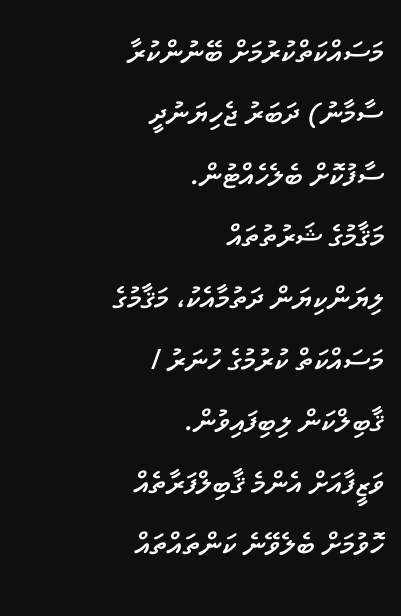މަސައްކަތްކުރުމަށް ބޭނުންކުރާ ސާމާނު) ދަބަރު ޖެހިޔަނުދީ ސާފުކޮށް ބެލެހެއްޓުން.
މަޤާމުގެ ޝަރުތުތައް
ލިޔަންކިޔަން ދަތުމާއެކު، މަޤާމުގެ މަސައްކަތް ކުރުމުގެ ހުނަރު / ޤާބިލްކަން ލިބިފައިވުން.
ވަޒީފާއަށް އެންމެ ޤާބިލްފަރާތެއް ހޮވުމަށް ބެލެވޭނެ ކަންތައްތައް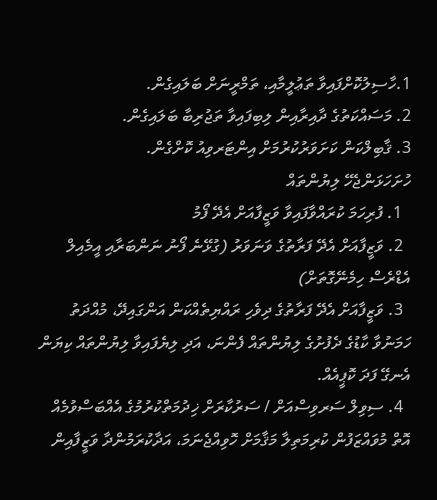1.ހާސިލުކޮށްފައިވާ ތަޢުލީމާއި، ތަމްރީނަށް ބަލައިގެން.
2. މަސައްކަތުގެ ދާއިރާއިން ލިބިފައިވާ ތަޖުރިބާ ބަލައިގެން.
3. ޤާބިލްކަން ކަށަވަރުކުރުމަށް އިންޓަރވިއު ކޮށްގެން.
ހުށަހަޅަންޖެހޭ ލިޔުންތައް
  1. ފުރިހަމަ ކުރައްވާފައިވާ ވަޒީފާއަށް އެދޭ ފޯމު
  2. ވަޒީފާއަށް އެދޭ ފަރާތުގެ ވަނަވަރު (ގުޅޭނެ ފޯނު ނަންބަރާއި އީމެއިލް އެޑްރެސް ހިމެނޭގޮތަށް)
  3. ވަޒީފާއަށް އެދޭ ފަރާތުގެ ދިވެހި ރައްޔިތެއްކަން އަންގައިދޭ، މުއްދަތު ހަމަނުވާ ކާޑުގެ ދެފުށުގެ ލިޔުންތައް ފެންނަ، އަދި ލިޔެފައިވާ ލިޔުންތައް ކިޔަން އެނގޭ ފަދަ ކޮޕީއެއް.
  4. ސިވިލް ސަރވިސްއަށް / ސަރުކާރަށް ޚިދުމަތްކުރުމުގެ އެއްބަސްވުމެއް އޮތް މުވައްޒަފުން ކުރިމަތިލާ މަޤާމަށް ހޮވިއްޖެނަމަ، އަދާކުރަމުންދާ ވަޒީފާއިން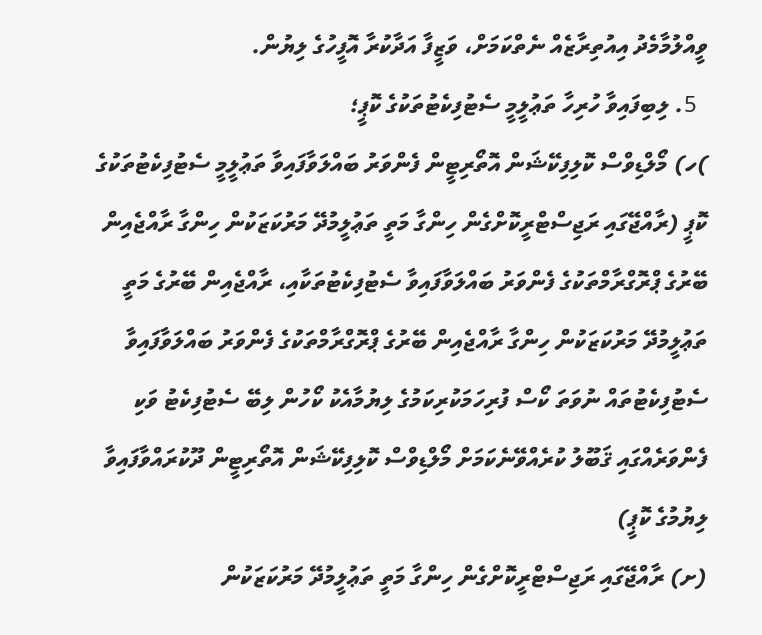ވީއްލުމާމެދު އިއުތިރާޒެއް ނެތްކަމަށް، ވަޒީފާ އަދާކުރާ އޮފީހުގެ ލިޔުން.
  5. ލިބިފައިވާ ހުރިހާ ތަޢުލީމީ ސެޓުފިކެޓުތަކުގެ ކޮޕީ؛
)ހ) މޯލްޑިވްސް ކޮލިފިކޭޝަން އޮތޯރިޓީން ފެންވަރު ބައްލަވާފައިވާ ތަޢުލީމީ ސެޓުފިކެޓުތަކުގެ ކޮޕީ (ރާއްޖޭގައި ރަޖިސްޓްރީކޮށްގެން ހިންގާ މަތީ ތަޢުލީމުދޭ މަރުކަޒަކުން ހިންގާ ރާއްޖެއިން ބޭރުގެ ޕްރޮގްރާމްތަކުގެ ފެންވަރު ބައްލަވާފައިވާ ސެޓުފިކެޓުތަކާއި، ރާއްޖެއިން ބޭރުގެ މަތީ ތަޢުލީމުދޭ މަރުކަޒަކުން ހިންގާ ރާއްޖެއިން ބޭރުގެ ޕްރޮގްރާމްތަކުގެ ފެންވަރު ބައްލަވާފައިވާ ސެޓުފިކެޓުތައް ނުވަތަ ކޯސް ފުރިހަމަކުރިކަމުގެ ލިޔުމާއެކު ކޯހުން ލިބޭ ސެޓުފިކެޓު ވަކި ފެންވަރެއްގައި ޤަބޫލު ކުރެއްވޭނެކަމަށް މޯލްޑިވްސް ކޮލިފިކޭޝަން އޮތޯރިޓީން ދޫކުރައްވާފައިވާ ލިޔުމުގެ ކޮޕީ)
(ށ) ރާއްޖޭގައި ރަޖިސްޓްރީކޮށްގެން ހިންގާ މަތީ ތަޢުލީމުދޭ މަރުކަޒަކުން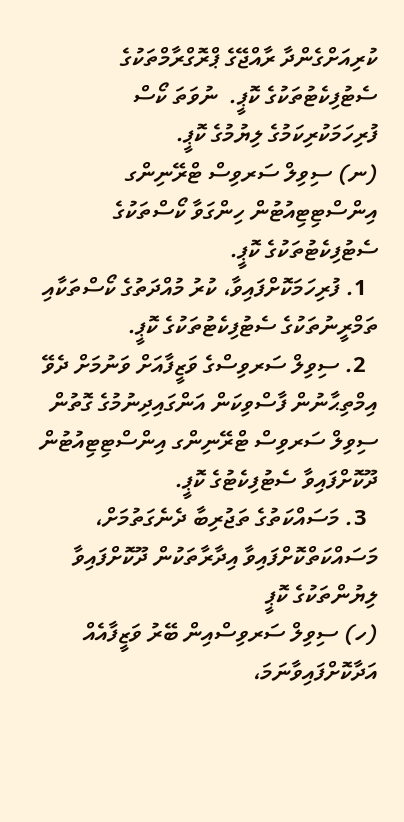ކުރިއަށްގެންދާ ރާއްޖޭގެ ޕްރޮގްރާމްތަކުގެ ސެޓުފިކެޓުތަކުގެ ކޮޕީ.  ނުވަތަ ކޯސް ފުރިހަމަކުރިކަމުގެ ލިޔުމުގެ ކޮޕީ.
(ނ) ސިވިލް ސަރވިސް ޓްރޭނިންގ އިންސްޓިޓިއުޓުން ހިންގަވާ ކޯސްތަކުގެ ސެޓުފިކެޓުތަކުގެ ކޮޕީ.
  1. ފުރިހަމަކޮށްފައިވާ، ކުރު މުއްދަތުގެ ކޯސްތަކާއި ތަމްރީނުތަކުގެ ސެޓުފިކެޓުތަކުގެ ކޮޕީ.
  2. ސިވިލް ސަރވިސްގެ ވަޒީފާއަށް ވަނުމަށް ދެވޭ އިމްތިޙާނުން ފާސްވިކަން އަންގައިދިނުމުގެ ގޮތުން ސިވިލް ސަރވިސް ޓްރޭނިންގ އިންސްޓިޓިއުޓުން ދޫކޮށްފައިވާ ސެޓުފިކެޓުގެ ކޮޕީ.
  3. މަސައްކަތުގެ ތަޖުރިބާ ދެނެގަތުމަށް، މަސައްކަތްކޮށްފައިވާ އިދާރާތަކުން ދޫކޮށްފައިވާ ލިޔުންތަކުގެ ކޮޕީ
(ހ) ސިވިލް ސަރވިސްއިން ބޭރު ވަޒީފާއެއް އަދާކޮށްފައިވާނަމަ،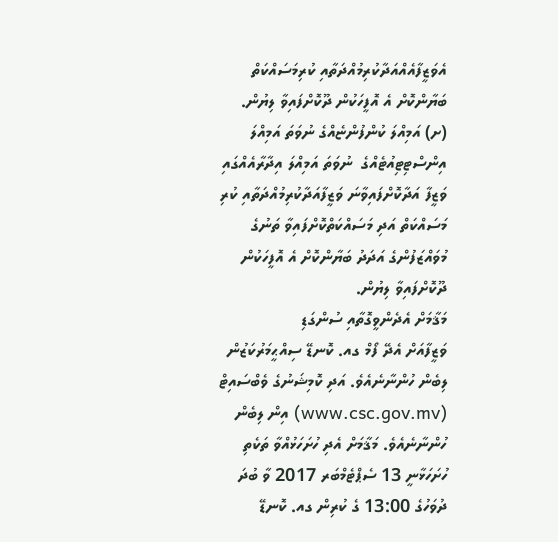އެވަޒީފާއެއްއަދާކުރިމުއްދަތާއި ކުރިމަސައްކަތް ބަޔާންކޮށް އެ އޮފީހަކުން ދޫކޮށްފައިވާ ލިޔުން.
(ށ) އަމިއްލަ ކުންފުންޏެއްގެ ނުވަތަ އަމިއްލަ އިންސްޓިޓިއުޓެއްގެ  ނުވަތަ އަމިއްލަ އިދާރާއެއްގައި ވަޒީފާ އަދާކޮށްފައިވާނަ ވަޒީފާއަދާކުރިމުއްދަތާއި ކުރި މަސައްކަތް އަދި މަސައްކަތްކޮށްފައިވާ ތަނުގެ މުވައްޒަފުންގެ އަދަދު ބަޔާންކޮށް އެ އޮފީހަކުން ދޫކޮށްފައިވާ ލިޔުން.
މަޤާމަށް އެދެންވީގޮތާއި ސުންގަޑި
ވަޒީފާއަށް އެދޭ ފޯމް ގއ. ކޮނޑޭ ސިއްޙީމަރުކަޒުން ލިބެން ހުންނާނެއެވެ. އަދި ކޮމިޝަނުގެ ވެބްސައިޓް (www.csc.gov.mv) އިން ލިބެން ހުންނާނެއެވެ. މަޤާމަށް އެދި ހުށަހަޅުއްވާ ތަކެތި ހުށަހަޅާނީ 13 ސެޕްޓެމްބަރ 2017 ވާ ބުދަ ދުވަހުގެ 13:00 ގެ ކުރިން ގއ. ކޮނޑޭ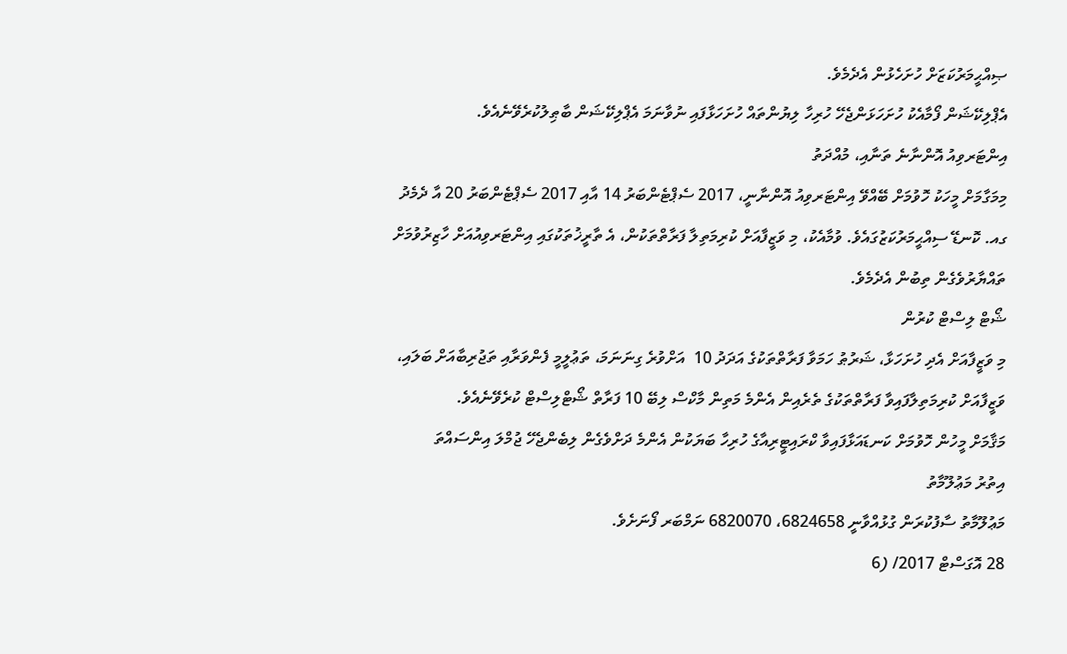ޞިއްޙީމަރުކަޒަށް ހުށަހެޅުން އެދެމެވެ.
އެޕްލިކޭޝަން ފޯމާއެކު ހުށަހަޅަންޖެހޭ ހުރިހާ ލިޔުންތައް ހުށަހަޅާފައި ނުވާނަމަ އެޕްލިކޭޝަން ބާޠިލުކުރެވޭނެއެވެ.
އިންޓަރވިއު އޮންނާނެ ތަނާއި، މުއްދަތު
މިމަގާމަށް މީހަކު ހޮވުމަށް ބޭއްވޭ އިންޓަރވިއު އޮންނާނީ، 2017 ސެޕްޓެންބަރު 14 އާއި 2017 ސެޕްޓެންބަރު 20 އާ ދެމެދު ގއ. ކޮނޑޭ ސިއްޙީމަރުކަޒުގައެވެ. ވުމާއެކު، މި ވަޒީފާއަށް ކުރިމަތިލާ ފަރާތްތަކުން، އެ ތާރީޚުތަކުގައި އިންޓަރވިއުއަށް ހާޒިރުވުމަށް ތައްޔާރުވެގެން ތިބުން އެދެމެވެ.
ޝޯޓް ލިސްޓް ކުރުން
މި ވަޒީފާއަށް އެދި ހުށަހަޅާ، ޝަރުޠު ހަމަވާ ފަރާތްތަކުގެ އަދަދު 10  އަށްވުރެ ގިނަނަމަ، ތަޢުލީމީ ފެންވަރާއި ތަޖުރިބާއަށް ބަލައި، ވަޒީފާއަށް ކުރިމަތިލާފައިވާ ފަރާތްތަކުގެ ތެރެއިން އެންމެ މަތިން މާކްސް ލިބޭ 10 ފަރާތް ޝޯޓްލިސްޓް ކުރެވޭނެއެވެ.
މަޤާމަށް މީހުން ހޮވުމަށް ކަނޑައަޅާފައިވާ ކްރައިޓީރިއާގެ ހުރިހާ ބަޔަކުން އެންމެ ދަށްވެގެން ލިބެންޖެހޭ ޖުމްލަ އިންސައްތަ
އިތުރު މަޢުލޫމާތު
މަޢުލޫމާތު ސާފުކުރަން ގުޅުއްވާނީ 6824658، 6820070 ނަމްބަރ ފޯނަށެވެ.
28 އޮގަސްޓް 2017/ (6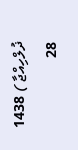ޛުލްހިއްޖާ ) 1438
28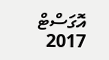އޮގަސްޓް 2017